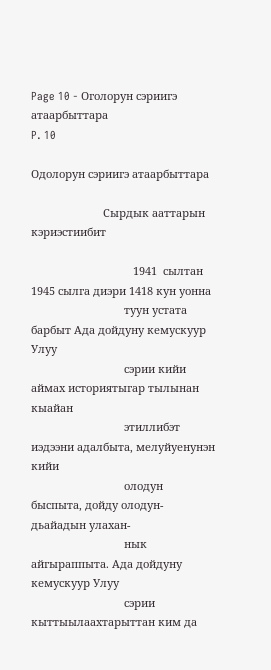Page 10 - Оголорун сэриигэ атаарбыттара
P. 10

Одолорун сэриигэ атаарбыттара

                        Сырдык ааттарын кэриэстиибит

                                  1941  сылтан 1945 сылга диэри 1418 кун уонна
                               туун устата барбыт Ада дойдуну кемускуур Улуу
                               сэрии кийи аймах историятыгар тылынан кыайан
                               этиллибэт иэдээни адалбыта, мелуйуенунэн кийи
                               олодун быспыта, дойду олодун-дьайадын улахан-
                               нык айгыраппыта. Ада дойдуну кемускуур Улуу
                               сэрии кыттыылаахтарыттан ким да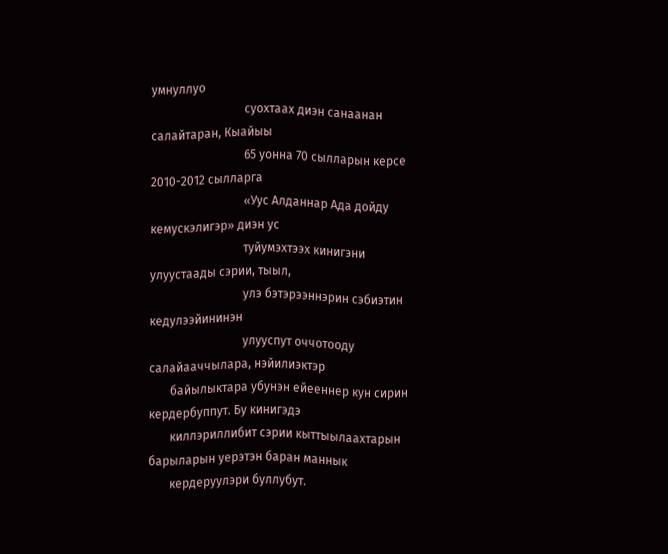умнуллуо
                               суохтаах диэн санаанан салайтаран, Кыайыы
                               65 уонна 70 сылларын керсе 2010-2012 сылларга
                               «Уус Алданнар Ада дойду кемускэлигэр» диэн ус
                               туйумэхтээх кинигэни улуустаады сэрии, тыыл,
                               улэ бэтэрээннэрин сэбиэтин кедулээйининэн
                               улууспут оччотооду салайааччылара, нэйилиэктэр
       байылыктара убунэн ейееннер кун сирин кердербуппут. Бу кинигэдэ
       киллэриллибит сэрии кыттыылаахтарын барыларын уерэтэн баран маннык
       кердеруулэри буллубут.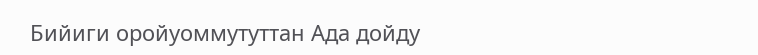Бийиги оройуоммутуттан Ада дойду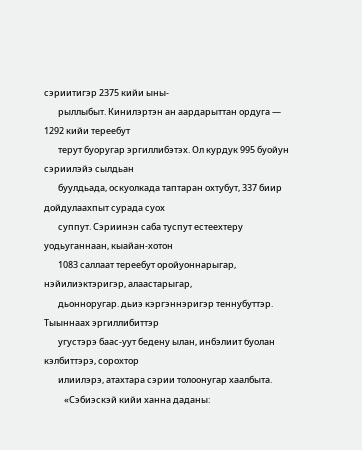сэриитигэр 2375 кийи ыны-
       рыллыбыт. Кинилэртэн ан аардарыттан ордуга — 1292 кийи тереебут
       терут буоругар эргиллибэтэх. Ол курдук 995 буойун сэриилэйэ сылдьан
       буулдьада, оскуолкада таптаран охтубут, 337 биир дойдулаахпыт сурада суох
       суппут. Сэриинэн саба туспут естеехтеру уодьуганнаан, кыайан-хотон
       1083 саллаат тереебут оройуоннарыгар, нэйилиэктэригэр, алаастарыгар,
       дьонноругар. дьиэ кэргэннэригэр теннубуттэр. Тыыннаах эргиллибиттэр
       угустэрэ баас-уут бедену ылан, инбэлиит буолан кэлбиттэрэ, сорохтор
       илиилэрэ, атахтара сэрии толоонугар хаалбыта.
          «Сэбиэскэй кийи ханна даданы: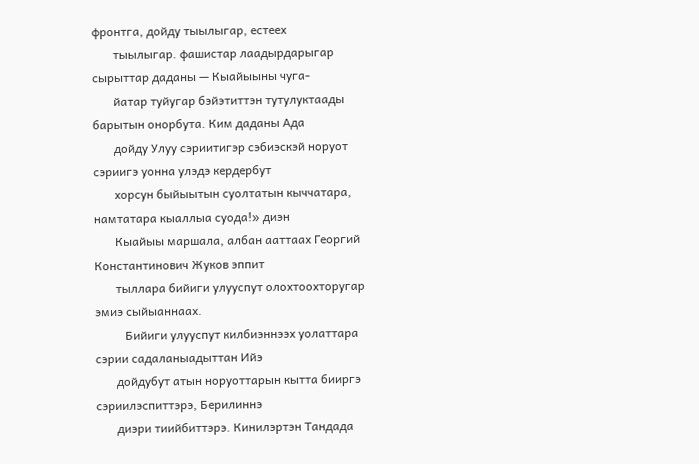фронтга, дойду тыылыгар, естеех
       тыылыгар. фашистар лаадырдарыгар сырыттар даданы — Кыайыыны чуга-
       йатар туйугар бэйэтиттэн тутулуктаады барытын онорбута. Ким даданы Ада
       дойду Улуу сэриитигэр сэбиэскэй норуот сэриигэ уонна улэдэ кердербут
       хорсун быйыытын суолтатын кыччатара, намтатара кыаллыа суода!» диэн
       Кыайыы маршала, албан ааттаах Георгий Константинович Жуков эппит
       тыллара бийиги улууспут олохтоохторугар эмиэ сыйыаннаах.
          Бийиги улууспут килбиэннээх уолаттара сэрии садаланыадыттан Ийэ
       дойдубут атын норуоттарын кытта бииргэ сэриилэспиттэрэ, Берилиннэ
       диэри тиийбиттэрэ. Кинилэртэн Тандада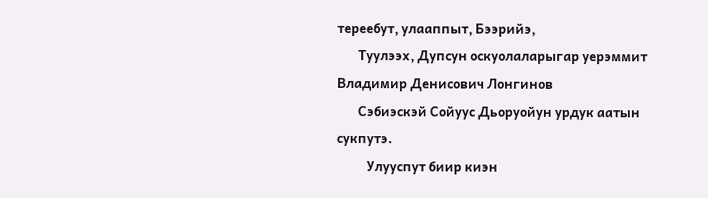тереебут, улааппыт, Бээрийэ,
       Туулээх, Дупсун оскуолаларыгар уерэммит Владимир Денисович Лонгинов
       Сэбиэскэй Сойуус Дьоруойун урдук аатын сукпутэ.
          Улууспут биир киэн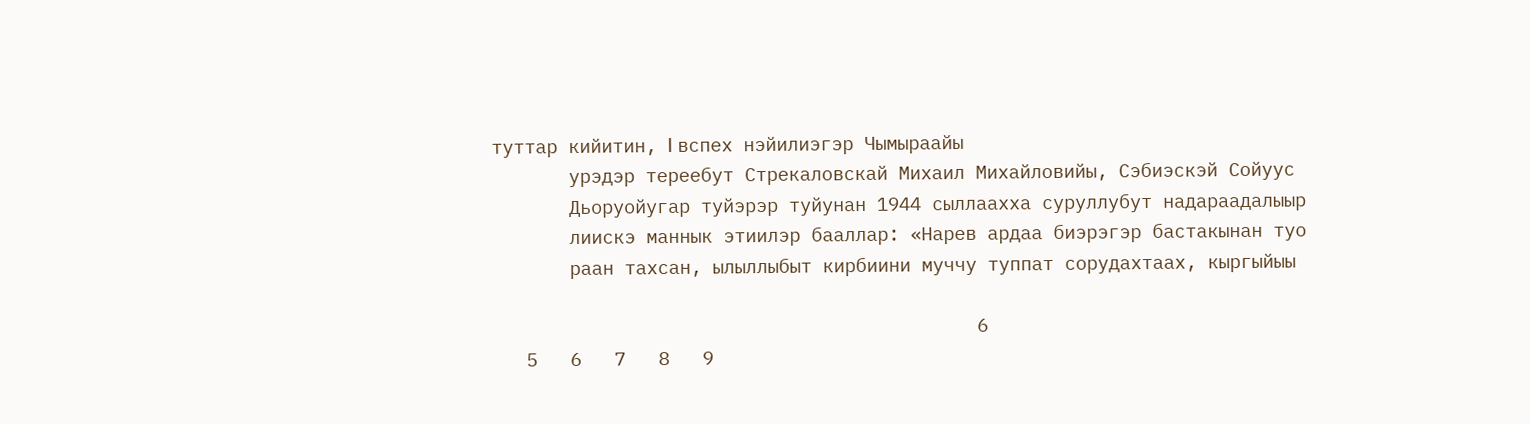туттар кийитин, I вспех нэйилиэгэр Чымыраайы
       урэдэр тереебут Стрекаловскай Михаил Михайловийы, Сэбиэскэй Сойуус
       Дьоруойугар туйэрэр туйунан 1944 сыллаахха суруллубут надараадалыыр
       лиискэ маннык этиилэр бааллар: «Нарев ардаа биэрэгэр бастакынан туо
       раан тахсан, ылыллыбыт кирбиини муччу туппат сорудахтаах, кыргыйыы

                                            6
   5   6   7   8   9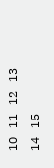10   11   12   13   14   15